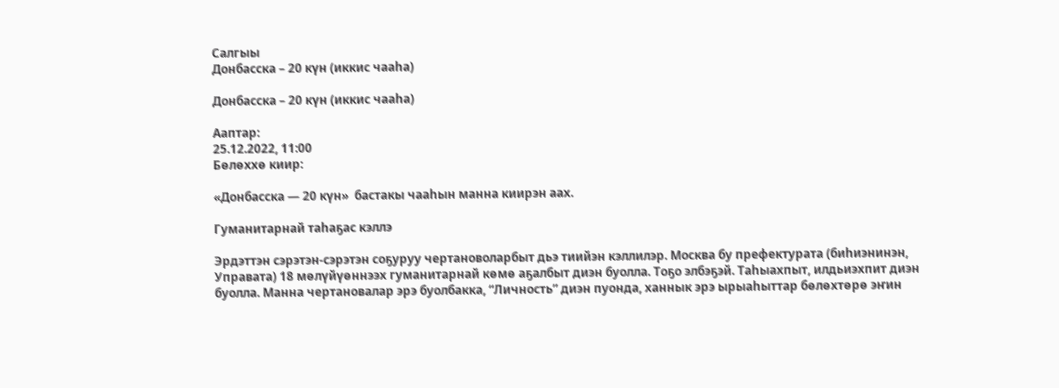Салгыы
Донбасска – 20 күн (иккис чааһа)

Донбасска – 20 күн (иккис чааһа)

Ааптар:
25.12.2022, 11:00
Бөлөххө киир:

«Донбасска — 20 күн»  бастакы чааһын манна киирэн аах.

Гуманитарнай таһаҕас кэллэ

Эрдэттэн сэрэтэн-сэрэтэн соҕуруу чертановоларбыт дьэ тиийэн кэллилэр. Москва бу префектурата (биһиэнинэн, Управата) 18 мөлүйүөннээх гуманитарнай көмө аҕалбыт диэн буолла. Тоҕо элбэҕэй. Таһыахпыт, илдьиэхпит диэн буолла. Манна чертановалар эрэ буолбакка, “Личность” диэн пуонда, ханнык эрэ ырыаһыттар бөлөхтөрө эҥин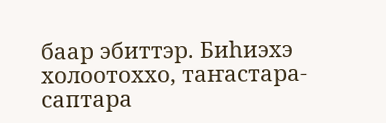баар эбиттэр. Биһиэхэ холоотоххо, таҥастара-саптара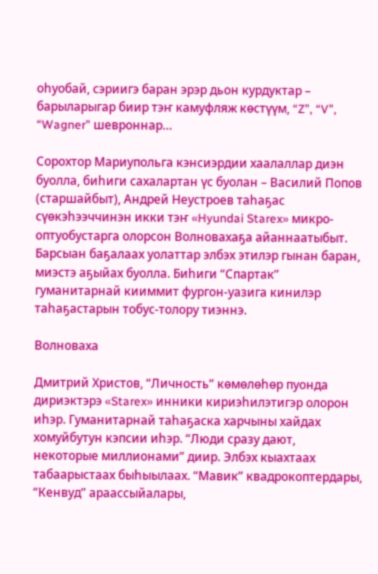оһуобай, сэриигэ баран эрэр дьон курдуктар – барыларыгар биир тэҥ камуфляж көстүүм, “Z”, “V”, “Wagner” шевроннар…

Сорохтор Мариупольга кэнсиэрдии хаалаллар диэн буолла, биһиги сахалартан үс буолан – Василий Попов (старшайбыт), Андрей Неустроев таһаҕас сүөкэһээччинэн икки тэҥ «Hyundai Starex» микро-оптуобустарга олорсон Волновахаҕа айаннаатыбыт. Барсыан баҕалаах уолаттар элбэх этилэр гынан баран, миэстэ аҕыйах буолла. Биһиги “Спартак” гуманитарнай кииммит фургон-уазига кинилэр таһаҕастарын тобус-толору тиэннэ.

Волноваха

Дмитрий Христов, “Личность” көмөлөһөр пуонда дириэктэрэ «Starex» инники кириэһилэтигэр олорон иһэр. Гуманитарнай таһаҕаска харчыны хайдах хомуйбутун кэпсии иһэр. “Люди сразу дают, некоторые миллионами” диир. Элбэх кыахтаах табаарыстаах быһыылаах. “Мавик” квадрокоптердары, “Кенвуд” араассыйалары,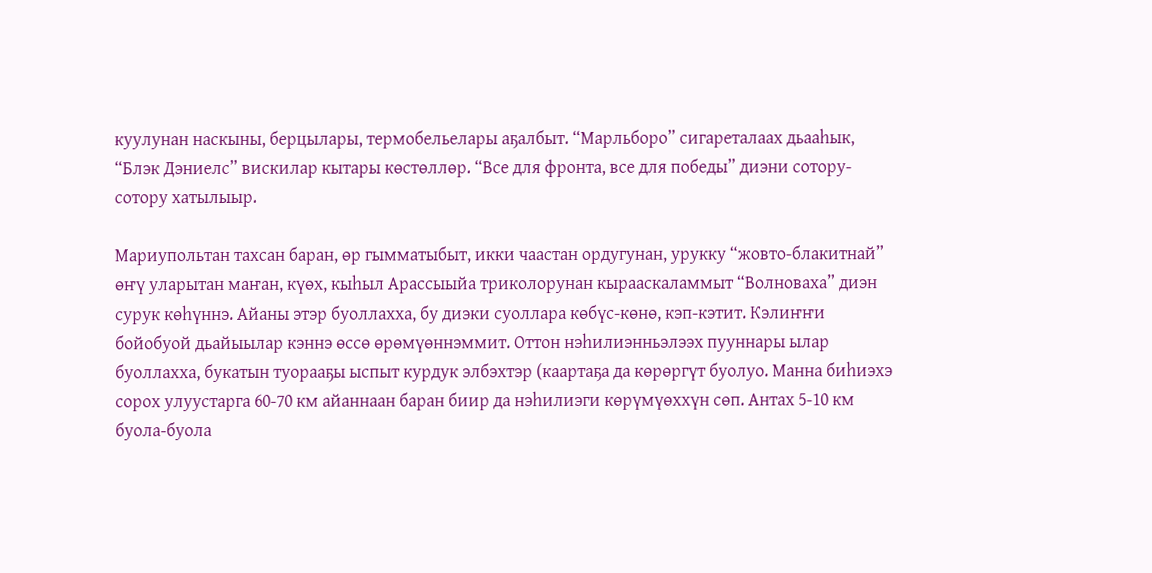куулунан наскыны, берцылары, термобельелары аҕалбыт. “Марльборо” сигареталаах дьааһык, “Блэк Дэниелс” вискилар кытары көстөллөр. “Все для фронта, все для победы” диэни сотору-сотору хатылыыр.

Мариупольтан тахсан баран, өр гымматыбыт, икки чаастан ордугунан, урукку “жовто-блакитнай” өҥү уларытан маҥан, күөх, кыһыл Арассыыйа триколорунан кырааскаламмыт “Волноваха” диэн сурук көһүннэ. Айаны этэр буоллахха, бу диэки суоллара көбүс-көнө, кэп-кэтит. Кэлиҥҥи бойобуой дьайыылар кэннэ өссө өрөмүөннэммит. Оттон нэһилиэнньэлээх пууннары ылар буоллахха, букатын туорааҕы ыспыт курдук элбэхтэр (каартаҕа да көрөргүт буолуо. Манна биһиэхэ сорох улуустарга 60-70 км айаннаан баран биир да нэһилиэги көрүмүөххүн сөп. Антах 5-10 км буола-буола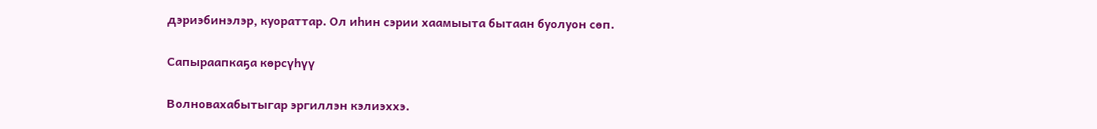дэриэбинэлэр, куораттар. Ол иһин сэрии хаамыыта бытаан буолуон сөп.

Сапыраапкаҕа көрсүһүү

Волновахабытыгар эргиллэн кэлиэххэ.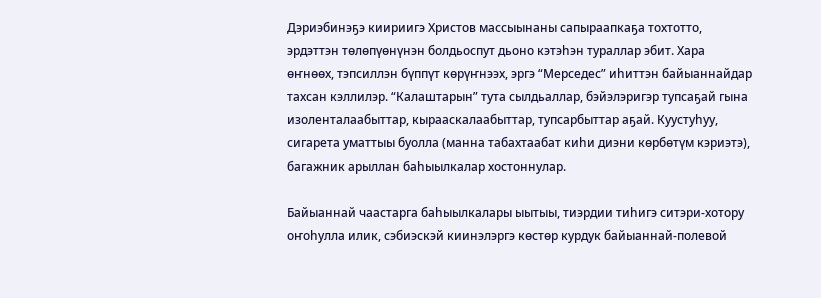Дэриэбинэҕэ киириигэ Христов массыынаны сапыраапкаҕа тохтотто, эрдэттэн төлөпүөнүнэн болдьоспут дьоно кэтэһэн тураллар эбит. Хара өҥнөөх, тэпсиллэн бүппүт көрүҥнээх, эргэ “Мерседес” иһиттэн байыаннайдар тахсан кэллилэр. “Калаштарын” тута сылдьаллар, бэйэлэригэр тупсаҕай гына изоленталаабыттар, кырааскалаабыттар, тупсарбыттар аҕай. Куустуһуу, сигарета уматтыы буолла (манна табахтаабат киһи диэни көрбөтүм кэриэтэ), багажник арыллан баһыылкалар хостоннулар.

Байыаннай чаастарга баһыылкалары ыытыы, тиэрдии тиһигэ ситэри-хотору оҥоһулла илик, сэбиэскэй киинэлэргэ көстөр курдук байыаннай-полевой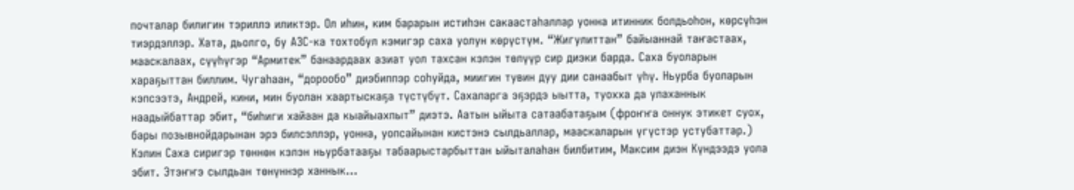почталар билигин тэриллэ иликтэр. Ол иһин, ким барарын истиһэн сакаастаһаллар уонна итинник болдьоһон, көрсүһэн тиэрдэллэр. Хата, дьолго, бу АЗС-ка тохтобул кэмигэр саха уолун көрүстүм. “Жигулиттан” байыаннай таҥастаах, мааскалаах, сүүһүгэр “Армитек” банаардаах азиат уол тахсан кэлэн төлүүр сир диэки барда. Саха буоларын хараҕыттан биллим. Чугаһаан, “дорообо” диэбиппэр соһуйда, миигин тувин дуу дии санаабыт үһү. Ньурба буоларын кэпсээтэ, Андрей, кини, мин буолан хаартыскаҕа түстүбүт. Сахаларга эҕэрдэ ыытта, туохха да улаханнык наадыйбаттар эбит, “биһиги хайаан да кыайыахпыт” диэтэ. Аатын ыйыта сатаабатаҕым (фроҥҥа оннук этикет суох, бары позывнойдарынан эрэ билсэллэр, уонна, уопсайынан кистэнэ сылдьаллар, мааскаларын үгүстэр устубаттар.) Кэлин Саха сиригэр төннөн кэлэн ньурбатааҕы табаарыстарбыттан ыйыталаһан билбитим, Максим диэн Күндээдэ уола эбит. Этэҥҥэ сылдьан төнүннэр ханнык…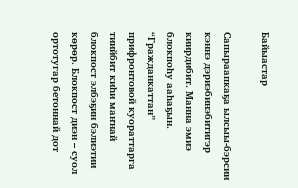Байыастар

Сапыраапкаҕа ылсыы-бэрсии кэннэ дэриэбинэбитигэр киирдибит. Манна эмиэ блокпоһу ааһаҕын. “Гражданкаттан” прифронтовой куораттарга тиийбит киһи маҥнай блокпост элбэҕин бэлиэтии көрөр. Блокпост диэн – суол ортотугар бетоннай дот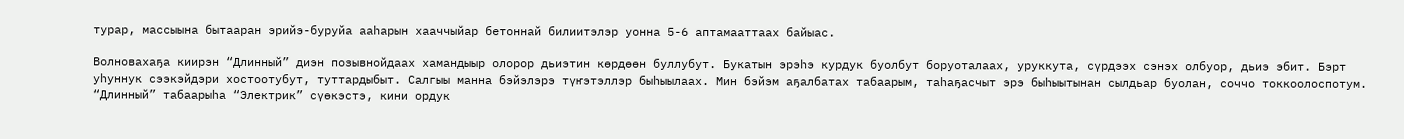турар, массыына бытааран эрийэ-буруйа ааһарын хааччыйар бетоннай билиитэлэр уонна 5-6 аптамааттаах байыас.

Волновахаҕа киирэн “Длинный” диэн позывнойдаах хамандыыр олорор дьиэтин көрдөөн буллубут. Букатын эрэһэ курдук буолбут боруоталаах, уруккута, сүрдээх сэнэх олбуор, дьиэ эбит. Бэрт уһуннук сээкэйдэри хостоотубут, туттардыбыт. Салгыы манна бэйэлэрэ түҥэтэллэр быһыылаах. Мин бэйэм аҕалбатах табаарым, таһаҕасчыт эрэ быһыытынан сылдьар буолан, соччо токкоолоспотум. “Длинный” табаарыһа “Электрик” сүөкэстэ, кини ордук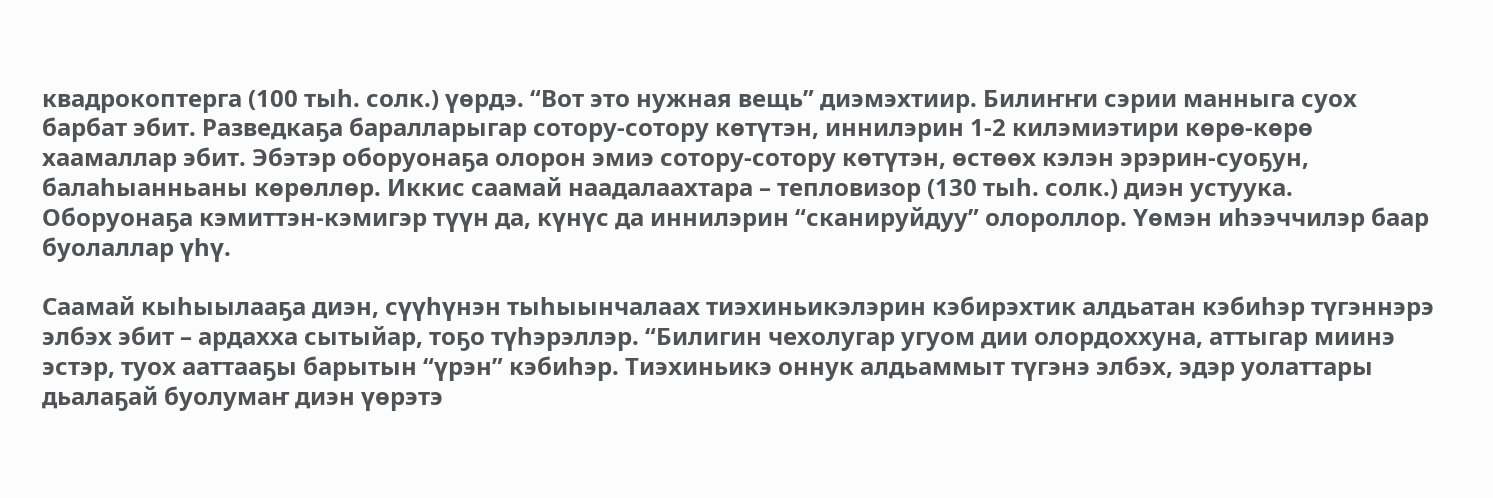квадрокоптерга (100 тыһ. солк.) үөрдэ. “Вот это нужная вещь” диэмэхтиир. Билиҥҥи сэрии манныга суох барбат эбит. Разведкаҕа баралларыгар сотору-сотору көтүтэн, иннилэрин 1-2 килэмиэтири көрө-көрө хаамаллар эбит. Эбэтэр оборуонаҕа олорон эмиэ сотору-сотору көтүтэн, өстөөх кэлэн эрэрин-суоҕун, балаһыанньаны көрөллөр. Иккис саамай наадалаахтара – тепловизор (130 тыһ. солк.) диэн устуука. Оборуонаҕа кэмиттэн-кэмигэр түүн да, күнүс да иннилэрин “сканируйдуу” олороллор. Үөмэн иһээччилэр баар буолаллар үһү.

Саамай кыһыылааҕа диэн, сүүһүнэн тыһыынчалаах тиэхиньикэлэрин кэбирэхтик алдьатан кэбиһэр түгэннэрэ элбэх эбит – ардахха сытыйар, тоҕо түһэрэллэр. “Билигин чехолугар угуом дии олордоххуна, аттыгар миинэ эстэр, туох ааттааҕы барытын “үрэн” кэбиһэр. Тиэхиньикэ оннук алдьаммыт түгэнэ элбэх, эдэр уолаттары дьалаҕай буолумаҥ диэн үөрэтэ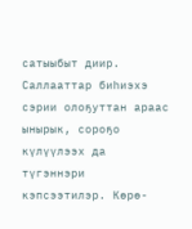сатыыбыт диир. Саллааттар биһиэхэ сэрии олоҕуттан араас ынырык, сороҕо күлүүлээх да түгэннэри кэпсээтилэр. Көрө-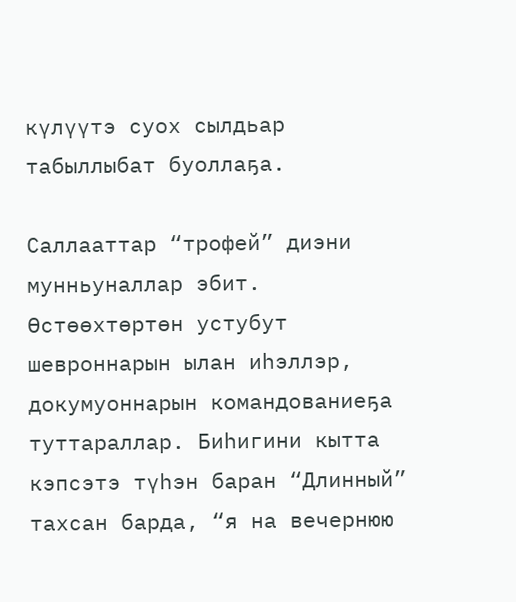күлүүтэ суох сылдьар табыллыбат буоллаҕа.

Саллааттар “трофей” диэни мунньуналлар эбит. Өстөөхтөртөн устубут шевроннарын ылан иһэллэр, докумуоннарын командованиеҕа туттараллар. Биһигини кытта кэпсэтэ түһэн баран “Длинный” тахсан барда, “я на вечернюю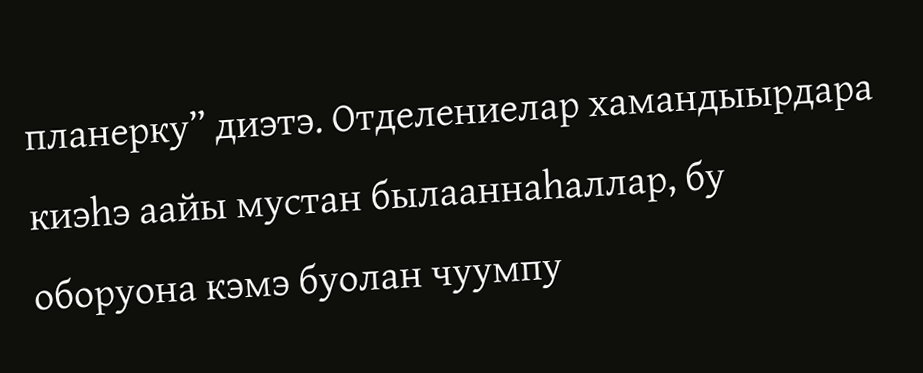планерку” диэтэ. Отделениелар хамандыырдара киэһэ аайы мустан былааннаһаллар, бу оборуона кэмэ буолан чуумпу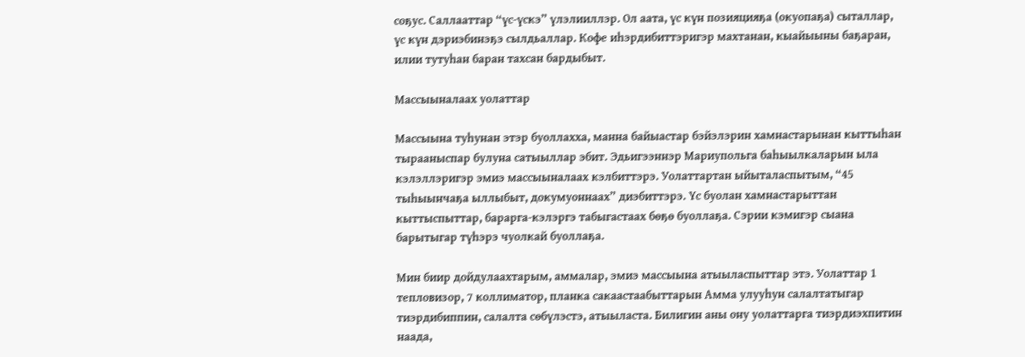соҕус. Саллааттар “үс-үскэ” үлэлииллэр. Ол аата, үс күн позияцияҕа (окуопаҕа) сыталлар, үс күн дэриэбинэҕэ сылдьаллар. Кофе иһэрдибиттэригэр махтанан, кыайыыны баҕаран, илии тутуһан баран тахсан бардыбыт.

Массыыналаах уолаттар

Массыына туһунан этэр буоллахха, манна байыастар бэйэлэрин хамнастарынан кыттыһан тырааныспар булуна сатыыллар эбит. Эдьигээннэр Мариупольга баһыылкаларын ыла кэлэллэригэр эмиэ массыыналаах кэлбиттэрэ. Уолаттартан ыйыталаспытым, “45 тыһыынчаҕа ыллыбыт, докумуоннаах” диэбиттэрэ. Үс буолан хамнастарыттан кыттыспыттар, барарга-кэлэргэ табыгастаах бөҕө буоллаҕа. Сэрии кэмигэр сыана барытыгар түһэрэ чуолкай буоллаҕа.

Мин биир дойдулаахтарым, аммалар, эмиэ массыына атыыласпыттар этэ. Уолаттар 1 тепловизор, 7 коллиматор, планка сакаастаабыттарын Амма улууһун салалтатыгар тиэрдибиппин, салалта сөбүлэстэ, атыыласта. Билигин аны ону уолаттарга тиэрдиэхпитин наада,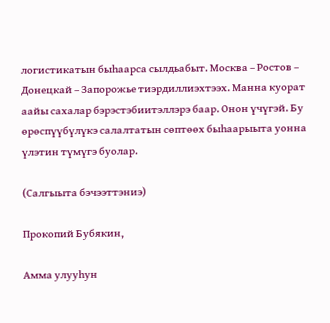логистикатын быһаарса сылдьабыт. Москва – Ростов – Донецкай – Запорожье тиэрдиллиэхтээх. Манна куорат аайы сахалар бэрэстэбиитэллэрэ баар. Онон үчүгэй. Бу өрөспүүбүлүкэ салалтатын сөптөөх быһаарыыта уонна үлэтин түмүгэ буолар.

(Салгыыта бэчээттэниэ)

Прокопий Бубякин,

Амма улууһун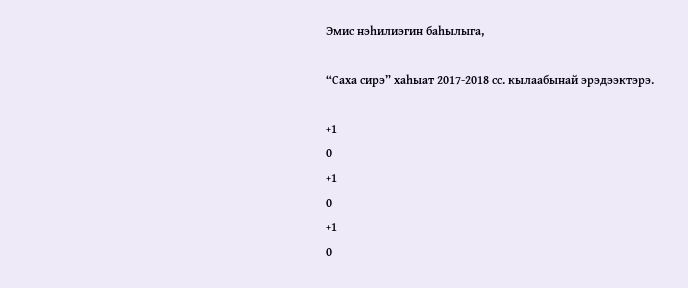Эмис нэһилиэгин баһылыга,

“Саха сирэ” хаһыат 2017-2018 сс. кылаабынай эрэдээктэрэ.

+1
0
+1
0
+1
0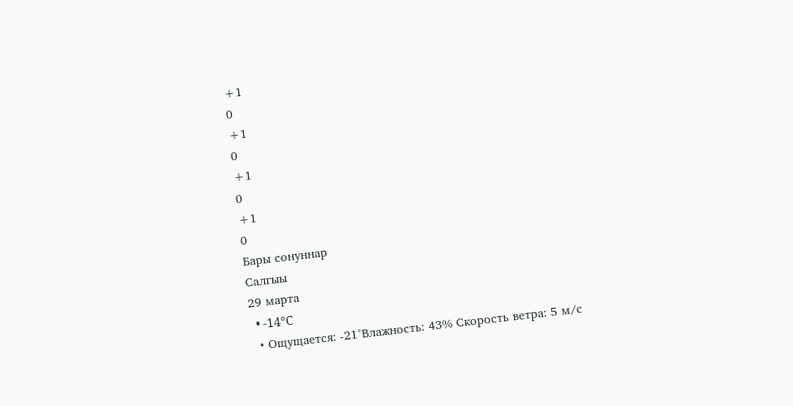+1
0
+1
0
+1
0
+1
0
Бары сонуннар
Салгыы
29 марта
  • -14°C
  • Ощущается: -21°Влажность: 43% Скорость ветра: 5 м/с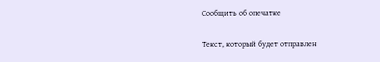Сообщить об опечатке

Текст, который будет отправлен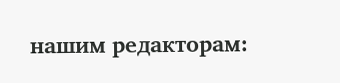нашим редакторам: